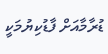ޑުރާމާއަށް ފާޑުކިޔުމަކީ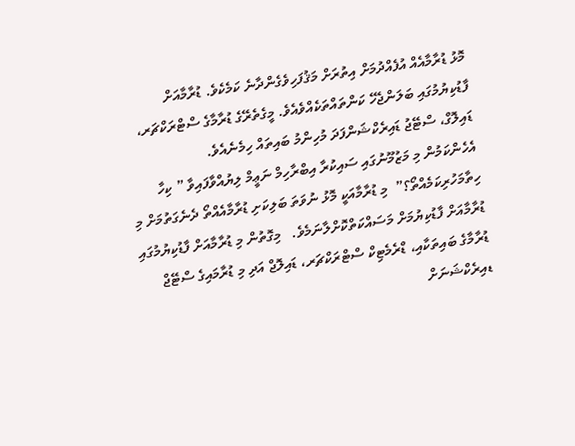މޮޅު ޑުރާމާއެއް އުފެއްދުމަށް އިތުރަށް މަޤުފަހިވެގެންދާނެ ކަމެކެވެ. ޑުރާމާއަށް ފާޑުކިޔުމުގައި ބަލަންޖެހޭ ކަންތައްތަކެއްވެއެވެ. މީގެތެރޭގެ ޑުރާމާގެ ސްޓްރަކްޗަރ، ޑައިލޮގް، ސްޓޭޖު ޑައިރެކްޝަންފަދަ މުހިންމު ބައިތައް ހިމެނެއެވެ.
އެހެންކަމުން މި މަޒުމޫނުގައި ސައިކުރާ އިބްރާހިމް ނަޢީމް ލިޔުއްވާފައިވާ ” ކިހާ ހިތާމަހުރިކަމެއްތޯ؟”  މި ޑުރާމާއަކީ މޮޅު ނުވަތަ ބަލިކަށި ޑުރާމާއެއްތޯ ދެނެގަތުމަށް މި ޑުރާމާއަށް ފާޑުކިޔުމަށް މަސައްކަތްކޮށްލާނަމެވެ.   މިގޮތުން މި ޑުރާމާއަށް ފާޑުކިޔުމުގައި ޑުރާމާގެ ބައިތަކާއި، ޑްރެމެޓިކް ސްޓްރަކްޗަރ، ޑައިލޮޖް އަދި މި ޑުރާމައިގެ ސްޓޭޖް ޑއިރެކްޝަނަށް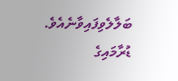ބަލާލެވިފައިވާނެއެވެ.
ޑުރާމައިގެ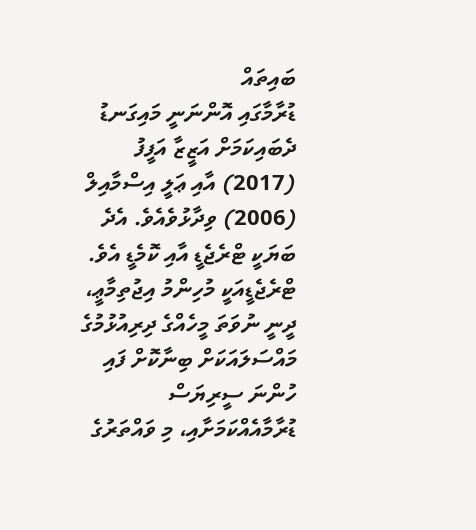ބައިތައް
ޑުރާމާގައި އޮންނަނީ މައިގަނޑު ދެބައިކަމަށް އަޒީޒާ އަފީފު (2017) އާއި ޢަލީ އިސްމާއިލް (2006) ވިދާޅުވެއެވެ. އެދެ ބަޔަކީ ޓްރެޖެޑީ އާއި ކޮމެޑީ އެވެ. ޓްރެޖެޑީއަކީ މުހިންމު އިޖުތިމާޢީ، ދީނީ ނުވަތަ މީހެއްގެ ދިރިއުޅުމުގެ މައްސަލައަކަށް ބިނާކޮށް ފައި ހުންނަ ސީރިޔަސް ޑުރާމާއެއްކަމަށާއި، މި ވައްތަރުގެ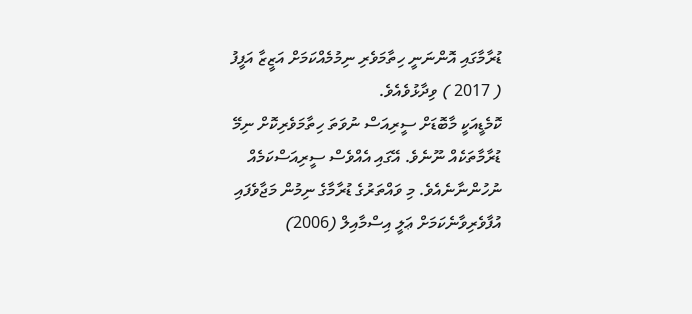ޑުރާމާގައި އޮންނަނީ ހިތާމަވެރި ނިމުމެއްކަމަށް އަޒީޒާ އަފީފު ( 2017 ) ވިދާޅުވެއެވެ.
ކޮމެޑީއަކީ މާބޮޑަށް ސީރިއަސް ނުވަތަ ހިތާމަވެރިކޮށް ނިމޭ ޑުރާމާތަކެއް ނޫނެވެ. އޭގައި އެއްވެސް ސީރިއަސްކަމެއް ނުހުންނާނެއެވެ. މި ވައްތަރުގެ ޑުރާމާގެ ނިމުން މަޖާވެފައި އުފާވެރިވާނެކަމަށް ޢަލީ އިސްމާއިލް (2006)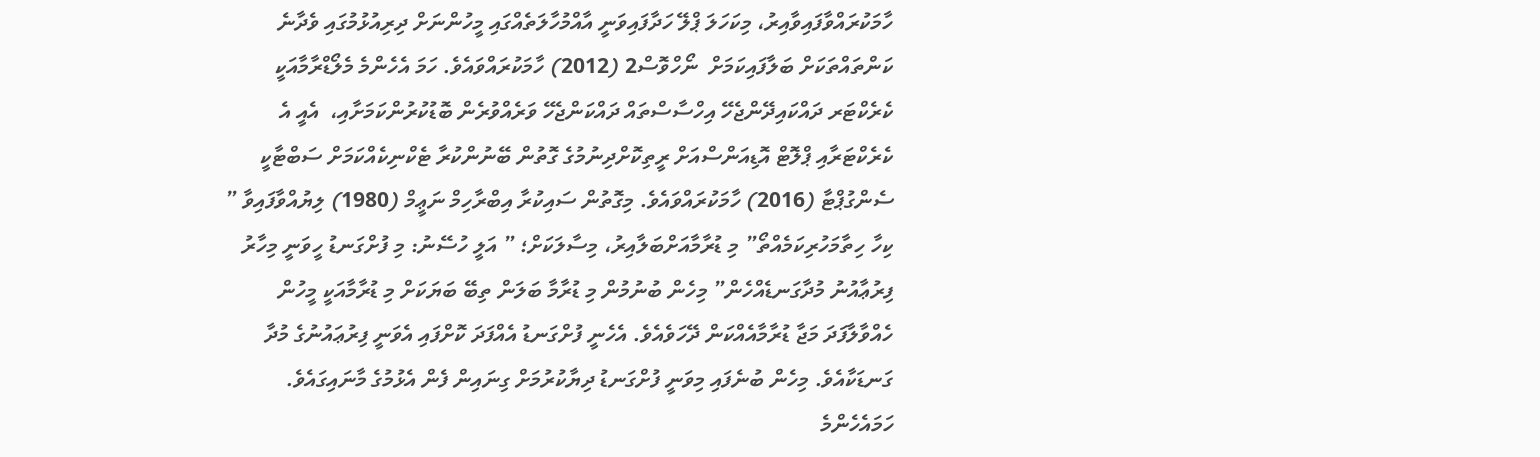ހާމަކުރައްވާފައިވާއިރު، މިކަހަލަ ޕްލޭ ހަދާފައިވަނީ އާއްމުހާލަތެއްގައި މީހުންނަށް ދިރިއުޅުމުގައި ވެދާނެ ކަންތައްތަކަށް ބަލާފައިކަމަށް  ނޯހްވޮސް2 (2012) ހާމަކުރައްވައެވެ. ހަމަ އެހެންމެ މެލޯޑްރާމާއަކީ ކެރެކްޓަރ ދައްކައިދޭންޖެހޭ އިހްސާސްތައް ދައްކަންޖެހޭ ވަރެއްވުރެން ބޮޑުކުރުންކަމަށާއި،  އެއީ އެ ކެރެކްޓަރާއި ޕްލޮޓް އޮޑިއަންސްއަށް ރީތިކޮށްދިނުމުގެ ގޮތުން ބޭނުންކުރާ ޓެކްނިކެއްކަމަށް ސަބްޓާކީ ސެންގުޕްޓާ (2016) ހާމަކުރައްވައެވެ. މިގޮތުން ސައިކުރާ އިބްރާހިމް ނަޢީމް (1980) ލިޔުއްވާފައިވާ ” ކިހާ ހިތާމަހުރިކަމެއްތޯ” މި ޑުރާމާއަށްބަލާއިރު، މިސާލަކަށް؛ ” އަލީ ހުސޭނު: މި ފުށްގަނޑު ހީވަނީ މިހާރު ފިރުޢާއުނު މުދާގަނޑެއްހެން” މިހެން ބުނުމުން މި ޑުރާމާ ބަލަން ތިބޭ ބަޔަކަށް މި ޑުރާމާއަކީ މީހުން ހެއްވާލާފަދަ މަޖާ ޑުރާމާއެއްކަން ދޭހަވެއެވެ. އެހެނީ ފުށްގަނޑު އެއްފަދަ ކޮށްފައި އެވަނީ ފިރުޢައުނުގެ މުދާ ގަނޑަކާއެވެ. މިހެން ބުނެފައި މިވަނީ ފުށްގަނޑު ދިޔާކުރުމަށް ގިނައިން ފެން އެޅުމުގެ މާނައިގައެވެ. ހަމައެހެންމެ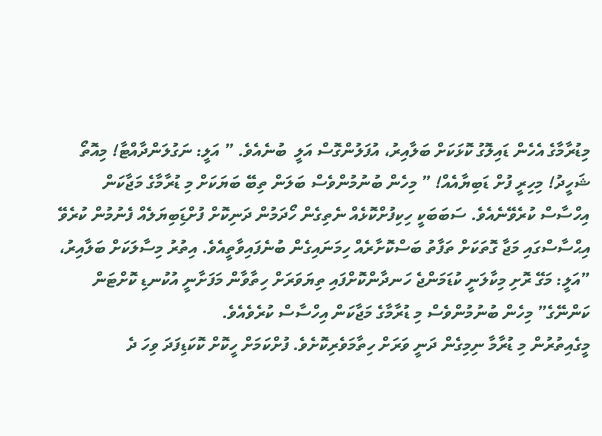މިޑުރާމާގެ އެހެން ޑައިލޮގު ކޮޅަކަށް ބަލާއިރު، އުފަލުންގޮސް އަލީ  ބުނެއެވެ. ” އަލީ: ނަގުލަންދާއްޓާ! މިއޮތޯ ޝަހީދު! މިހިރީ ފުށް ޑަބިޔާއެއް! ” މިހެން ބުނުމުންވެސް ބަލަން ތިބޭ ބަޔަކަށް މި ޑުރާމާގެ މަޖާކަން އިހްސާސް ކުރެވޭނެއެވެ. ސަބަބަކީ ހިކިފުށްކޮޅެއް ނެތިގެން ހޯދަމުން ދަނިކޮށް ފުށްޑަިބިޔަލެއް ފެނުމުން ކުރެވޭ އިޙްސާސްގައި މަޖާ ގޮތަކަށް ތަފާތު ބަސްކޮށާރެއް ހިމަނައިގެން ބުނެފައިވާތީއެވެ. އިތުރު މިސާލަކަށް ބަލާއިރު،  ”އަލީ: މަގޭ ރޮށި މިކާލަނީ ކުޑަމަންޖެ ހަނދާންކޮށްފައި ތިޔަވަރަށް ހިތާވާން މަފަށާނީ އުކުނޑި ކޮށްޓަން ކަންނޭގެ” މިހެން ބުނުމުންވެސް މި ޑުރާމާގެ މަޖާކަން އިހްސާސް ކުރެވެއެވެ.
މީގެއިތުރުން މި ޑުރާމާ ނިމިގެން ދަނީ ވަރަށް ހިތާމަވެރިކޮށެވެ. ފުށްކަމަށް ހީކޮށް ކޮކަޑިފަދަ ވިހަ ދެ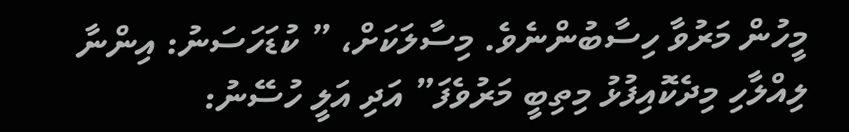މީހުން މަރުވާ ހިސާބުންނެވެ. މިސާލަކަށް، ” ކުޑަހަސަނު: އިންނާ ލިއްލާހި މިދެކޮއިފުޅު މިތިބީ މަރުވެފަ” އަދި އަލީ ހުސޭނު: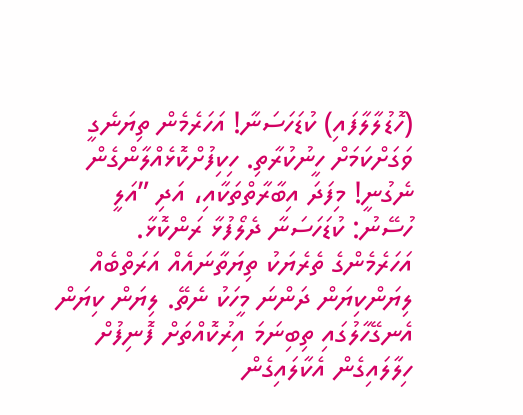(ހޮޑުލާލާފައި) ކުޑަހަސަނާ! އަހަރެމެން ތިޔަނެގީ ވަގަށްކަމަށް ހީނުކުރާތި. ހިކިފުށްކޮޅެއްލާންގެން ނެގުނީ! މިފަދަ އިބާރާތްތަކާއި، އަދި ”އަލީ ހުސޭނު: ކުޑަހަސަނާ ދެލޯފުޅާ ރަންކޮޅާ. އަހަރެމެންގެ ތެރެޔަކު ތިޔަތާނައެއް އަރަތްބެއް ލިޔަންކިޔަން ދަންނަ މީހަކު ނެތޭ. ލިޔަން ކިޔަން އެނގޭހާލުގައި ތިބިނަމަ އިރުކޮއްތަށް ފޮނިފުށް ހިލާލައިގެން އެކާލައިގެން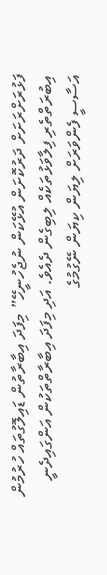ފަޅުރަށްރަށަށް ދަރުކޮށަން އުޅޭކަން ނުޖެހުނީހޭ” މިފަދަ އިބާރާތުން ޑައިލޮގުތައް ހުރުމުން އިބުރަތްތެރި ފިލާވަޅުތަކެއް ލިބިގެން ދެއެވެ. އަދި މިފަދަ އިބާރާތްތަކުން އަންގައިދެނީ އަސާސީ ފެންވަރަށް ލިޔަން ކިޔަން ނޭގުމުގެ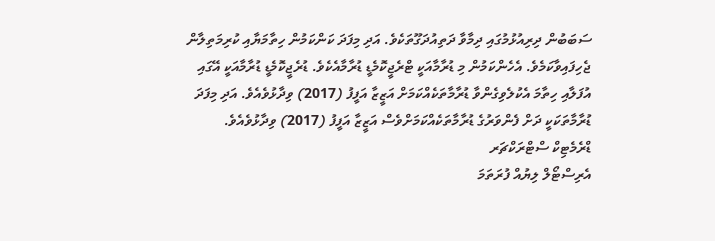ސަބަބުން ދިރިއުޅުމުގައި ދިމާވާ ދަތިއުދަގޫތަކެވެ. އަދި މިފަދަ ކަންކަމުން ހިތާމަޔާއި ކުރިމަތިލާން ޖެހިފައިވާކަމެވެ. އެހެންކަމުން މި ޑުރާމާއަކީ ޓްރެޖީކޮމެޑީ ޑުރާމާއެކެވެ. ޑުރެޖީކޮމެޑީ ޑުރާމާއަކީ އޭގައި އުފަލާއި ހިތާމަ އެކުލެވިގެންވާ ޑުރާމާތަކެއްކަމަށް އަޒީޒާ އަފީފު (2017) ވިދާޅުވެއެވެ. އަދި މިފަދަ ޑުރާމާތަކަކީ ދަށް ފެންވަރުގެ ޑުރާމާތަކެއްކަމަށްވެސް އަޒީޒާ އަފީފު (2017) ވިދާޅުވެއެވެ.
ޑްރެމެޓިކް ސްޓްރަކްޗަރ
އެރިސްޓޯލް ލިޔުއް ފުރަތަމަ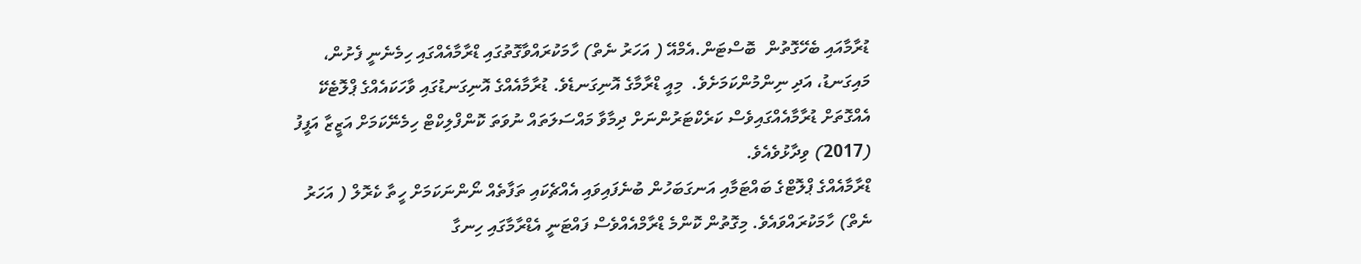ޑުރާމާއައި ބެހޭގޮތުން  ބޮސްޓަން.އެމްއޭ ( އަހަރު ނެތް) ހާމަކުރައްވާގޮތުގައި ޑްރާމާއެއްގައި ހިމެނެނީ ފެށުން، މައިގަނޑު، އަދި ނިންމުންކަމަށެވެ.  މިއީ ޑްރާމާގެ އޮނިގަނޑެވެ. ޑުރާމާއެއްގެ އޮނިގަނޑުގައި ވާހަކައެއްގެ ޕްލޮޓެކޭ އެއްގޮތަށް ޑުރާމާއެއްގައިވެސް ކަރެކްޓަރުންނަށް ދިމާވާ މައްސަލަތައް ނުވަތަ ކޮންފްލިކްޓް ހިމެނޭކަމަށް އަޒީޒާ އަފީފު (2017) ވިދާޅުވެއެވެ.
ޑްރާމާއެއްގެ ޕްލޮޓްގެ ބައްޓަމާއި އަނގަބަހުން ބުނެފައިވައި އެއްޗެކައި ތަފާތެއް ނޯންނަކަމަށް ހީތާ ކެރޮލް ( އަހަރު ނެތް) ހާމަކުރައްވައެވެ. މިގޮތުން ކޮންމެ ޑްރާމްއެއްވެސް ފައްޓަނީ އެޑްރާމާގައި ހިނގާ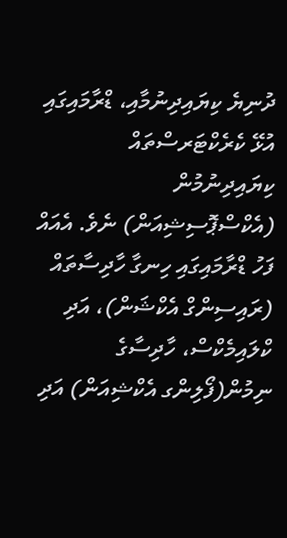ދުނިޔެ ކިޔައިދިނުމާއި، ޑްރާމައިގައި އުޅޭ ކެރެކްޓަރސްތައް ކިޔައިދިނުމުން (އެކްސްޕޮސިޝިއަން) ނެވެ. އެއައް ފަހު ޑްރާމައިގައި ހިނގާ ހާދިސާތައް (ރައިސިންގް އެކްޝަން)، އަދި ކްލައިމެކްސް، ހާދިސާގެ ނިމުން(ފޯލިންގ އެކްޝިއަން) އަދި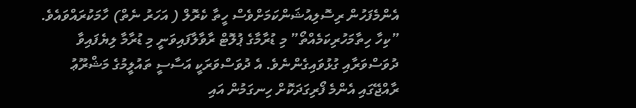އެންމެފަހުން ރިސޮލިއުޝަންކަމަށްވެސް ހީތާ ކެރޮލް ( އަހަރު ނެތް) ހާމަކުރައްވައެވެ.
”ކިހާ ހިތާމަހުރިކަމެއްތޯ” މި ޑުރާމާގެ ޕުލޮޓް ރާވާލާފައިވަނީ މި ޑުރާމާ ލިޔެފައިވާ ދުވަސްވަރާއި ގުޅުވައިގެންނެވެ. އެ ދުވަސްވަރަކީ އަސާސީ ތައުލީމުގެ މަޝްރޫޢު ރާއްޖޭގައި އެންމެ ފޯރިގަދަކޮށް ހިނގަމުން އައި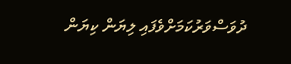ދުވަސްވަރުކަމަށްވެފައި ލިޔަން ކިޔަން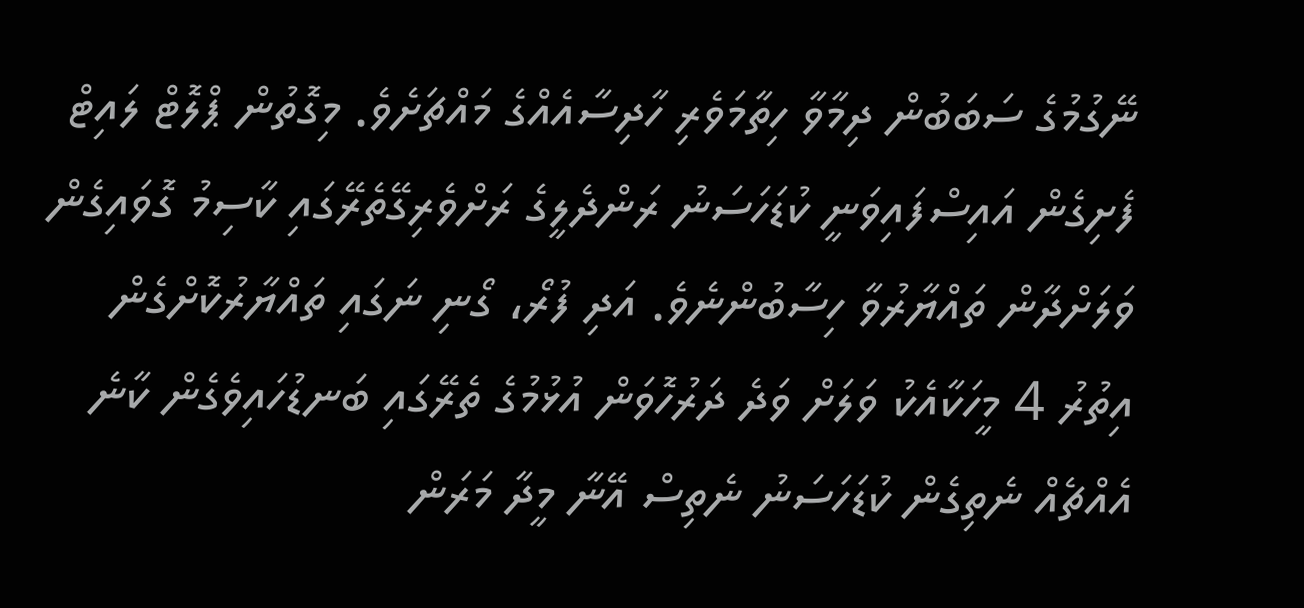ނޭގުމުގެ ސަބަބުން ދިމާވާ ހިތާމަވެރި ހާދިސާއެއްގެ މައްޗަށެވެ. މިގޮތުން ޕްލޮޓް ލައިޓް ފެށިގެން އައިސްފައިވަނީ ކުޑަހަސަނު ރަންދެލީގެ ރަށްވެރިގޭތެރޭގައި ކާސިމު ގޮވައިގެން ވަލަށްދާން ތައްޔާރުވާ ހިސާބުންނެވެ. އަދި ފުރޯ، ގޯނި ނަގައި ތައްޔާރުކޮށްގެން އިތުރު 4 މީހަކާއެކު ވަލަށް ވަދެ ދަރުހޮވަން އުޅުމުގެ ތެރޭގައި ބަނޑުހައިވެގެން ކާނެ އެއްޗެއް ނެތިގެން ކުޑަހަސަނު ނެތިސް އޭނާ މީދާ މަރަން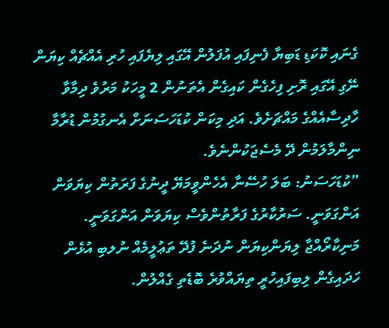ގެނައި ކޮކަޑި ޑަބިޔާ ފެނިފައި އުފަލުން އޭގައި ލިޔެފައި ހުރި އެއްޗެއް ކިޔަން ނޭގި އޭގައި ރޮށި ފިހެގެން ކައިގެން އެތަނުން 2 މީހަކު މަރުވެ ދިމާވާ ހާދިސާއެއްގެ މައްޗަށެވެ. އަދި މިކަން ކުޑަހަސަނަށް އެނގުމުން ޑުރާމާ ނިންމާލަމުން ދޭ މެސެޖަކުންނެވެ.
”ކުޑަހަސަނު: ބަލަ ހުސޭނާ އެހެންވީމަޔޭ ދީނުގެ ފަރަތުން ކިޔަވަން އަންގަވަނީ. ސަރުކާރުގެ ފަރާތުންވެސް ކިޔަވަން އަންގަވަނީ. މަނިކާރޯއްޖާ ލިޔަންކިޔަން ނުދަނެ ފުދޭ ތަޢުލީމެއް ނުލބި އުޅެން ހަދައިގެން ލިބިފައިހުރީ ތިޔައްވުރެ ބޮޑެތި ގެއްލުން.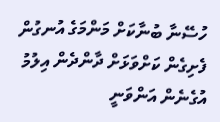ހުސޭނާ ބުނާކަށް މަންމަގެ އުނގުން ފެށިގެން ކަށްވަޅަށް ދާންދެން އިލުމު އުގެނެން އަންވަނީ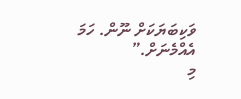ވަކިބަޔަކަށް ނޫން. ހަމަ އެއްމެނަށް.”
މި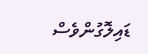ޑައިލޮގުންވެސް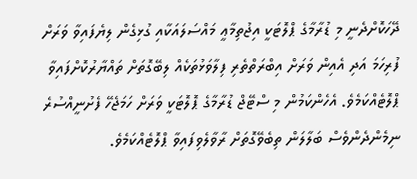ދޭހަކޮށްދެނީ މި ޑުރާމާގެ ޕްލޮޓަކީ އިޖުތިމާޢީ މައްސަލައަކާއި ގުޅިގެން ލިޔެފައިވާ ވަރަށް ފުރިހަމަ އަދި އެއިން ވަރަށް އިބްރަތްތެރި ފިލާވަޅުތަކެއް ލިބޭގޮތަށް ތައްޔާރުކޮށްފައިވާ ޕްލޮޓެއްކަމެވެ. އެހެންކަމުން މި ސްޓޭޖް ޑުރާމާގެ ޕޮލޮޓަކީ ވަރަށް ހަމަޖެހޭ ފެށުނީއްސުރެ ނިމެންދެންވެސް ބަލާލަން ތިބެވޭގޮތަށް ރާވާލެވިފައިވާ ޕްލޮޓެއްކަމެވެ.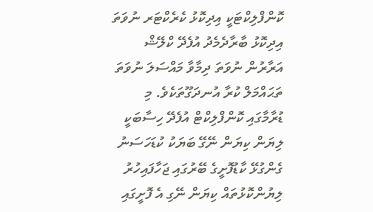ކޮންފްލިކްޓަކީ އިދިކޮޅު ކެރެކްޓަރ ނުވަތަ އިދިކޮޅު ބާރާދެމެދު އުފެދޭ ކްލޭޝް އަރާރުން ނުވަތަ ދިމާވާ މައްސަލަ ނުވަތަ ތަޙައްމަލް ކުރާ އުނދަގޫތަކެވެ. މި ޑުރާމާގައި ކޮންފްލިކްޓް އުފެދޭ ހިސާބަކީ ލިޔަން ކިޔަން ނޭގޭ ބަޔަކު ކުޑަހަސަނު ގެންގުޅޭ ކާޑުފޮށީގެ ބޭރުގައި ޖަހާފައިހުރު ލިޔުންކޮޅުތައް ކިޔަން ނޭގި އެ ފޮށީގައި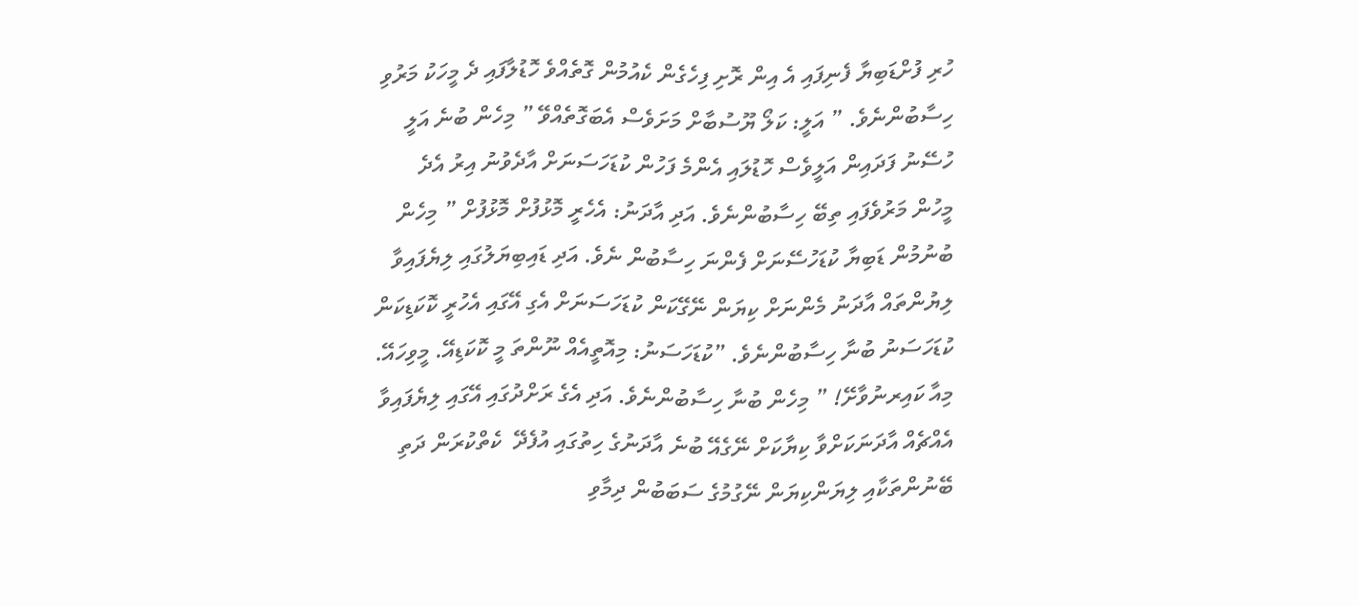ހުރި ފުށްޑަބިޔާ ފެނިފައި އެ އިން ރޮށި ފިހެގެން ކެއުމުން ގޮތެއްވެ ހޮޑުލާފައި ދެ މީހަކު މަރުވި ހިސާބުންނެވެ. ” އަލީ: ކަލޯ ޔޫސުބާށް މަށަވެސް އެބަގޮތެއްވޭ ” މިހެން ބުނެ އަލީ ހުސޭނު ފަދައިން އަލީވެސް ހޮޑުލައި އެންމެ ފަހުން ކުޑަހަސަނަށް އާދެވުނު އިރު އެދެ މީހުން މަރުވެފައި ތިބޭ ހިސާބުންނެވެ. އަދި އާދަނު: އެހެރީ މޮޅުފުށް މޮޅުފުށް ” މިހެން ބުނުމުން ޑަބިޔާ ކުޑަހުސޭނަށް ފެންނަ ހިސާބުން ނެވެ. އަދި ޑައިބިޔަލުގައި ލިޔެފައިވާ ލިޔުންތައް އާދަނު މެންނަށް ކިޔަން ނޭގޭކަން ކުޑަހަސަނަށް އެގި އޭގައި އެހުރީ ކޮކަޑިކަން ކުޑަހަސަނު ބުނާ ހިސާބުންނެވެ. ”ކުޑަހަސަނު: މިއޮތީއެއް ނޫންތަ މީ ކޮކަޑިއޭ. މީވިހައޭ. މިއާ ކައިރނުވާށޭ! ” މިހެން ބުނާ ހިސާބުންނެވެ. އަދި އެގެ ރަށްދުގައި އޭގައި ލިޔެފައިވާ އެއްޗެއް އާދަނަކަށްވާ ކިޔާކަށް ނޭގެއޭ ބުނެ އާދަނުގެ ހިތުގައި އުފެދޭ  ކެތްކުރަން ދަތި ބޭނުންތަކާއި ލިޔަންކިޔަން ނޭގުމުގެ ސަބަބުން ދިމާވި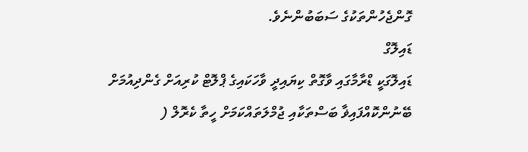ގޮންޖެހުންތަކުގެ ސަބަބުންނެވެ.
ޑައިލޮގް
ޑައިލޮގަކީ ޑްރާމާގައި ވާގޮތް ކިޔައިދީ ވާހަކައިގެ ޕްލޮޓް ކުރިއަށް ގެންދިއުމަށް ބޭނުންކޮއްފައިޥާ ބަސްތަކާއި ޖުމްލަތައްކަމަށް ހީތާ ކެރޮލް (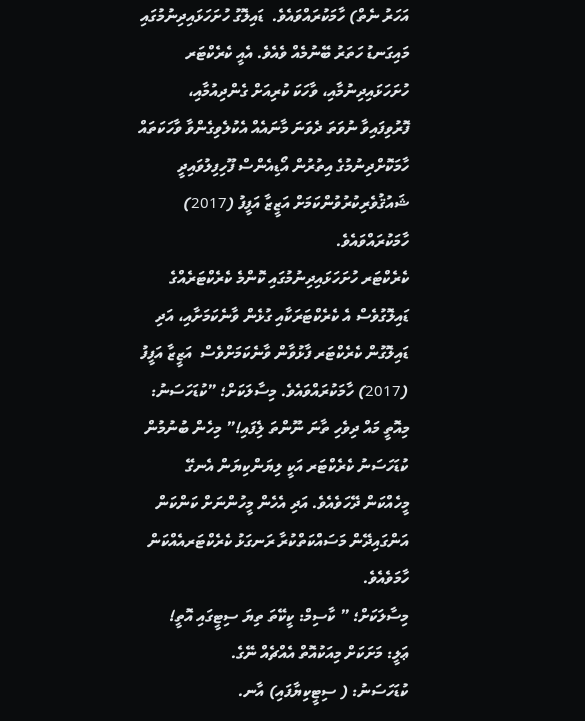އަހަރު ނެތް) ހާމަކުރައްވައެވެ.  ޑައިލޮގު ހުށަހަޅައިދިނުމުގައި މައިގަނޑު ހަތަރު ބޭނުމެއް ވެއެވެ. އެއީ ކެރެކްޓަރ ހުށަހަޅައިދިނުމާއި، ވާހަކަ ކުރިއަށް ގެންދިއުމާއި، ފޮރުވިފައިވާ ނުވަތަ ދެވަނަ މާނައެއް އެކުލެވިގެންވާ ވާހަކަތައް ހާމަކޮށްދިނުމުގެ އިތުރުން އޯޑިއެންސް ފޫހިފިލުވައިދީ ޝައުޤުވެރިކުރުވުންކަމަށް އަޒީޒާ އަފީފު (2017) ހާމަކުރައްވައެވެ.
ކެރެކްޓަރ ހުށަހަޅައިދިނުމުގައި ކޮންމެ ކެރެކްޓަރެއްގެ ޑައިލޮގުވެސް އެ ކެރެކްޓަރަކާއި ގުޅެން ވާނެކަމަށާއި، އަދި ޑައިލޮގުން ކެރެކްޓަރ ފާޅުވާން ވާނެކަމަށްވެސް  އަޒީޒާ އަފީފު (2017) ހާމަކުރައްވައެވެ. މިސާލަކަށް؛ ”ކުޑަހަސަނު: މިއޮތީ މައް ދިވެހި ތާނަ ނޫންތަ ލިެފައި!” މިހެން ބުނުމުން ކުޑަހަސަނު ކެރެކްޓަރ އަކީ ލިޔަންކިޔަން އެނގޭ މީހެއްކަން ދޭހަވެއެވެ. އަދި އެހެން މީހުންނަށް ކަންކަން އަންގައިދޭން މަސައްކަތްކުރާ ރަނގަޅު ކެރެކްޓަރއެއްކަން ހާމަވެއެވެ.
މިސާލަކަށް؛ ” ކާސިމް: ކީކޭތަ ތިޔަ ސިޓީގައި އޮތީ!
ޢަލީ: މަށަކަށް މިއަކުއޮތް އެއްޗެއް ނޭގެ.
ކުޑަހަސަނު: ( ސިޓީކިޔާފައި) އާނ.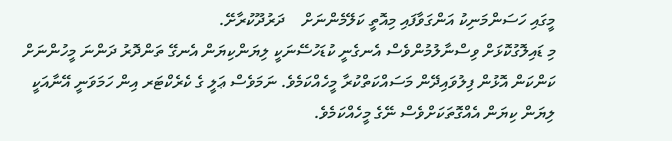މީގައި ހަސަންމަނިކު އަންގަވާފައި މިއޮތީ ކަލޭމެންނަށް    ދަރުދޫކުރާށޭ.
މި ޑައިލޮގުކޮޅަށް ވިސްނާލުމުންވެސް އެނގެނީ ކުޑަހުސޭނަކީ ލިޔަންކިޔަން އެނގޭ ތަންދޮރު ދަންނަ މީހުންނަށް ކަންކަން އޮޅުން ފިލުވައިދޭން މަސައްކަތްކުރާ މީހެއްކަމެވެ. ނަމަވެސް ޢަލީ ގެ ކެރެކްޓަރ އިން ހަމަވަނީ އޭނާއަކީ ލިޔަން ކިޔަން އެއްގޮތަކަށްވެސް ނޭގެ މީހެއްކަމެވެ.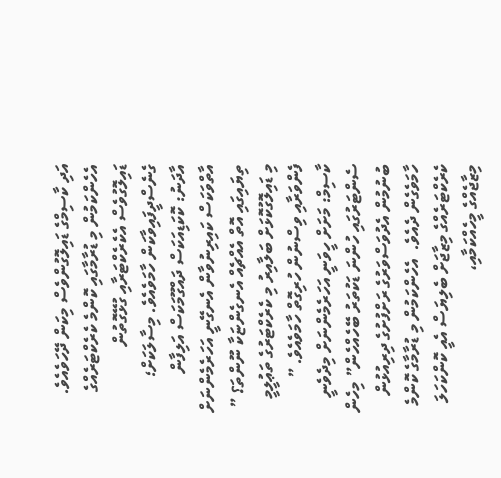އަދި ކާސިމްގެ ޑައިލޮގުންވެސް މިކަން ދޭހަވެއެވެ. އެހެންކަމުން މި ޑުރާމާގައި ކޮންމެ ކެރެކްޓަރެއްގެ ޑައިލޮގުވެސް އެކެރެކްޓަރާއި ގުޅޭގޮތުން ގެނެސްދީފައިވާކަން ހާމަވެއެވެ. މިސާލަކަށް؛ އާދަނު: ކޮކަޑިއަކަސް ދައްގޫމަކަސް އަލިފާން އާތްވަކަސް ކައިރިނުވާން އެނގޭނީ އަހަރެމެންނަށް ތިޔައިގައި އޮތް އެއްޗެއް އެނގެންޏަކާ ނޫންތަ؟ ” މި ޑައިލޮގުކޮޅަށް ބަލާއިރު މި ކެރެކްޓަރުގެ ތަޢުލީމީ ފެންވަރާއި ވިސްނުން ހުރިގޮތް ހާމަވެއެވެ. ” ކާސިމް: މަށަށް ހީވަނީ އަހަރެމެންނަށް މިދެވެނީ ސެންޓަރުގައި ހުންނަ ޑަކުތަރު ބޭހެއްހެން” މިހެން ބުނުމުން އެދުވަސްވަރުގެ ރަށްފުށުގެ ދިރިއުޅުން ހާމަވެގެން ދެއެވެ.  އެހެންކަމުން މި ޑުރާމާގެ ކޮންމެ ކެރެކްޓަރެއްގެ މިޒާޖަށް ބެލިޔަސް އެއީ ކޮންކަހަލަ މިޒާޖެއްގެ މީހެއްކަމާއި،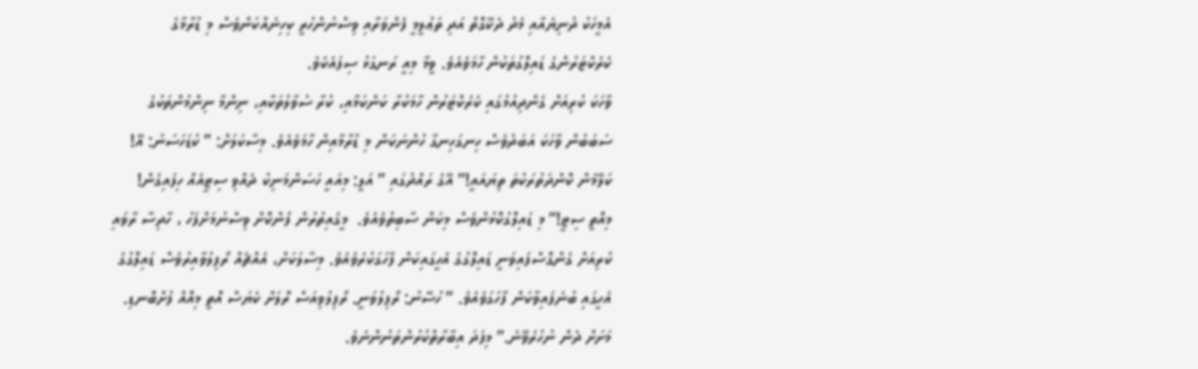އެމީހަކު ދުނިޔެއާއި މެދު ދެކޭގޮތް އަދި ތަޢުލީމީ ފެންވަރާއި ވިސްނުންހުރީ ކިހިނެއްކަންވެސް މި ޑުރާމާގެ ކެރެކްޓަރުންގެ ޑައިލޮގުތަކުން ހާމަވެއެވެ. ވީމާ މިއީ ރަނގަޅު ސިފައެކެވެ.
ވާހަކަ ކުރިއަށް ގެންދިއުމުގައި ކެރެކްޓަރުން ހާމަކުރާ ކަންކަމާއި، ކުރާ ސުވާލުތަކާއި، ނިންމާ ނިންމުންތަކުގެ ސަބަބުން ވާހަކަ އަބަދުވެސް ހިނގަހިނގާ ހުންނަކަން މި ޑުރާމާއިން ހާމަވެއެވެ. މިސާކަލަށް: ” ކުޑަހަސަނު: އޭ! ކަލޭމެން ކޮންދަތުރަކުތަ ތިޔައައީ!” އޭގެ ރައްދުގައި ” އަލީ: މިއައީ ހަސަންމަނިކު ދެއްވި ސިޓީއެއް ހިފައިގެން! މިއޮތީ ސިޓީ!” މި ޑައިލޮގުކޮޅުންވެސް މިކަން ސާބިތުވެއެވެ.  މީގެއިތުރުން ފުންކޮށް ވިސްނުމަށްފަހު ، ހާދިސާ ރާވައި ކުރިއަށް ގެންގޮސްފައިވަނީ ޑައިލޮގުގެ އެހީގައިކަން ފާހަގަކުރެވެއެވެ. މިސާލަކަށް، އެއްޗެއް ރޯފިލުވާއިރުވެސް ޑައިލޮގުގެ އެހީގައި ބުނެފައިވާކަން ފާހަގަވެއެވެ. ” ހުސޭނު: ރޯފިލުވަނީ. ރޯފިލުވިއަސް ރޮލަށް ކެޔަސް އޮތީ މިއޮއް ފުށްބޮނޑި. މަށަށް ދެން ނުހުރެވޭނެ.” މިފަދަ އިބާރާތްކުރުންތަނުންނެވެ.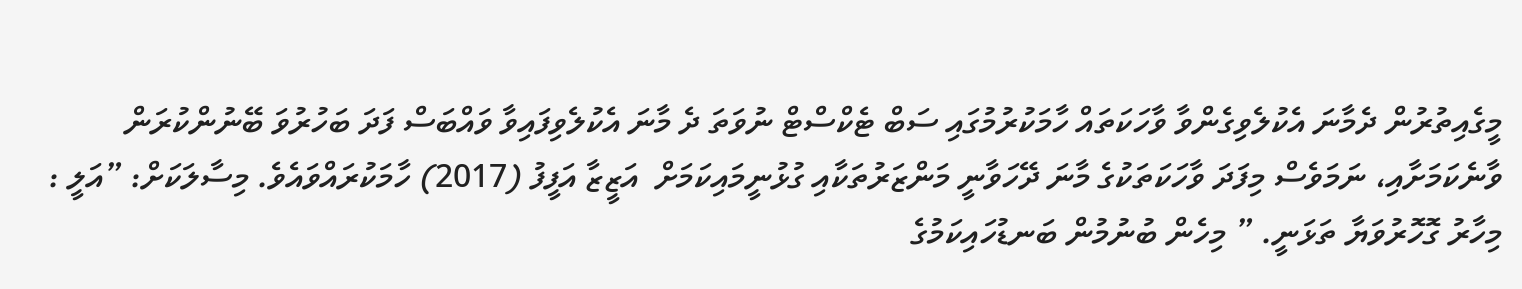މީގެއިތުރުން ދެމާނަ އެކުލެވިގެންވާ ވާހަކަތައް ހާމަކުރުމުގައި ސަބް ޓެކްސްޓް ނުވަތަ ދެ މާނަ އެކުލެވިފައިވާ ވައްބަސް ފަދަ ބަހުރުވަ ބޭނުންކުރަން ވާނެކަމަށާއި، ނަމަވެސް މިފަދަ ވާހަކަތަކުގެ މާނަ ދޭހަވާނީ މަންޒަރުތަކާއި ގުޅުނީމައިކަމަށް  އަޒީޒާ އަފީފު (2017) ހާމަކުރައްވައެވެ. މިސާލަކަށް: ”އަލީ : މިހާރު ގޮހޮރުވަޔާ ތަޅަނީ. ” މިހެން ބުނުމުން ބަނޑުހައިކަމުގެ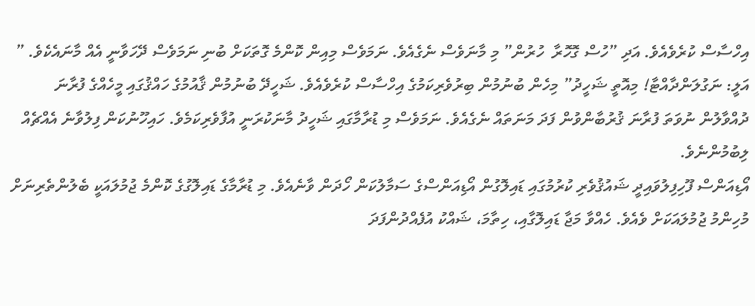އިހްސާސް ކުރެވެއެވެ. އަދި ”ހުސް ގޮހޮރާ  ހުރުން” މި މާނަވެސް ނެގެއެވެ. ނަމަވެސް މިއިން ކޮންމެ ގޮތަކަށް ބުނި ނަމަވެސް ދޭހަވާނީ އެއް މާނައެކެވެ. ” އަލީ: ނަގުލަންދާއްޓާ! މިއޮތީ ޝަހީދު” މިހެން ބުނުމުން ބިރުވެރިކަމުގެ އިހްސާސް ކުރެވެއެވެ. ޝަހީދޭ ބުނުމުން ޤާއުމުގެ ހައްޤުގައި މީހެއްގެ ފުރާނަ ދުއްވާލުން ނުވަތަ ފުރާނަ ޤުރުބާންވުން ފަދަ މަނަތައް ނެގެއެވެ. ނަމަވެސް މި ޑުރާމާގައި ޝަހީދު މާނަކުރަނީ އުފާވެރިކަމެވެ. ހައިހޫނުކަން ފިލުވާނެ އެއްޗެއް ލިބުމުންނެވެ.
އޯޑިއަންސް ފޫހިފިލުވައިދީ ޝައުޤުވެރި ކުރުމުގައި ޑައިލޮގުން އޯޑިއަންސްގެ ސަމާލުކަން ހޯދަން ވާނެއެވެ. މި ޑުރާމާގެ ޑައިލޮގުގެ ކޮންމެ ޖުމުލައަކީ ބެލުންތެރިނަށް މުހިންމު ޖުމުލައަކަށް ވެއެވެ. ހެއްވާ މަޖާ ޑައިލޮގާއި، ހިތާމަ، ޝައްކު އުފެއްދުންފަދަ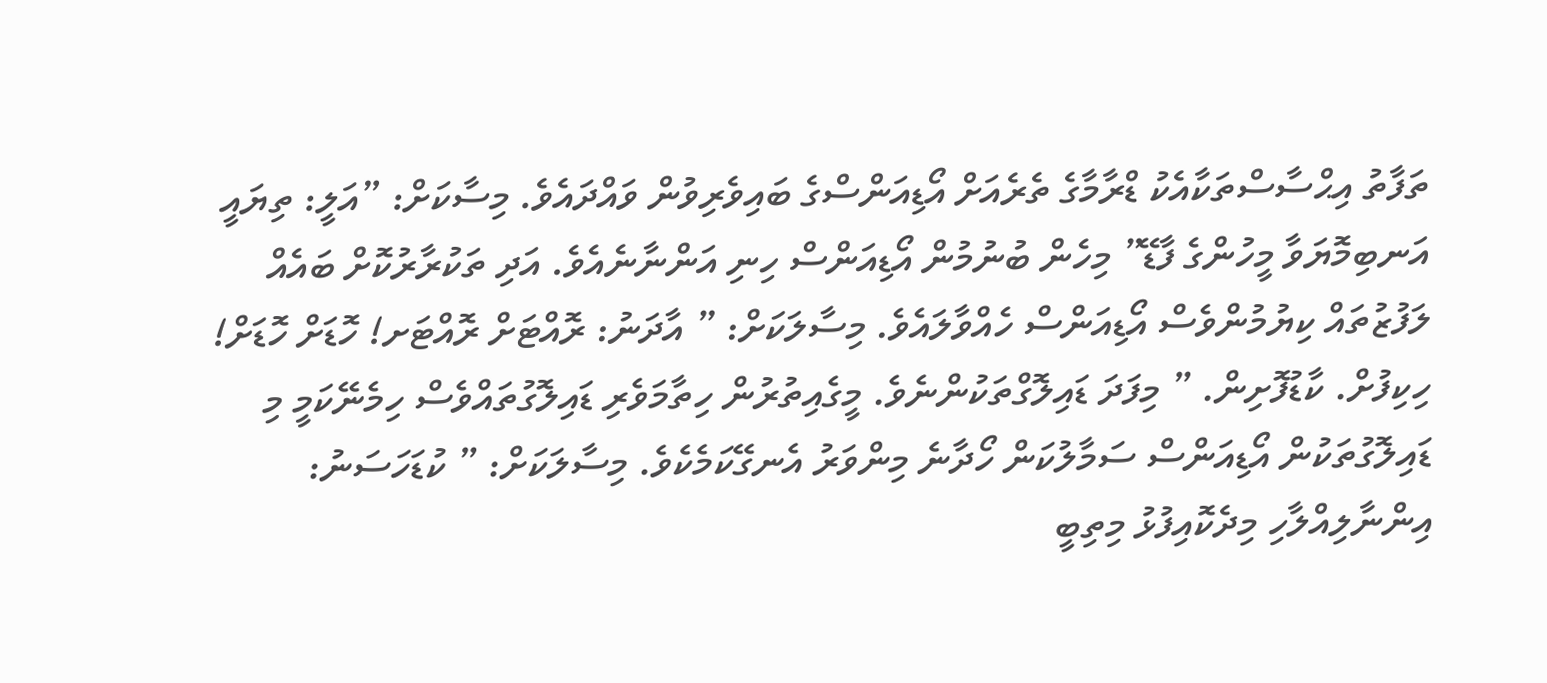ތަފާތު އިޙްސާސްތަކާއެކު ޑްރާމާގެ ތެރެއަށް އޯޑިއަންސްގެ ބައިވެރިވުން ވައްދައެވެ. މިސާކަށް: ”އަލީ: ތިޔައީ އަނބިމޮޔަވާ މީހުންގެ ފާޑޭ” މިހެން ބުނުމުން އޯޑިއަންސް ހިނި އަންނާނެއެވެ. އަދި ތަކުރާރުކޮށް ބައެއް ލަފުޒުތައް ކިޔުމުންވެސް އޯޑިއަންސް ހެއްވާލައެވެ. މިސާލަކަށް: ” އާދަނު: ރޮއްޓަށް ރޮއްޓަށ! ހޮޑަށް ހޮޑަށް! ހިކިފުށް. ކާޑުފޮށިން. ” މިފަދަ ޑައިލޮގްތަކުންނެވެ. މީގެއިތުރުން ހިތާމަވެރި ޑައިލޮގުތައްވެސް ހިމެނޭކަމީ މި ޑައިލޮގުތަކުން އޯޑިއަންސް ސަމާލުކަން ހޯދާނެ މިންވަރު އެނގޭކަމެކެވެ. މިސާލަކަށް: ” ކުޑަހަސަނު: އިންނާލިއްލާހި މިދެކޮއިފުޅު މިތިބީ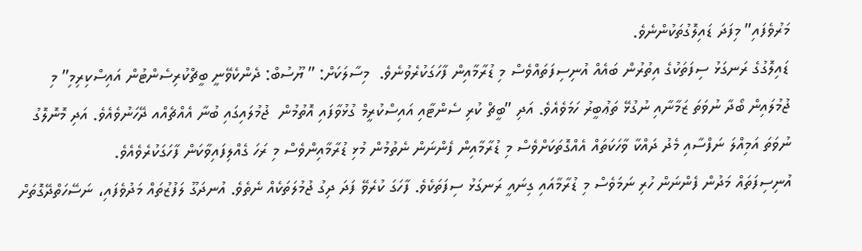މަރުވެފައި” މިފަދަ ޑައިލޮގުތަކުންނެވެ.
ޑައިލޮގުގެ ރަނގަޅު ސިފަތަކުގެ އިތުރުން ބައެއް އުނިސިފަތައްވެސް މި ޑުރާމާއިން ފާހަގަކުރެވުނެވެ.  މިސާލަކަށް: ” ޔޫސުބް: ދެންކެވޭނީ ބީޗްކުރިސެންޓުން އައިސްކިރިމި” މި ޖުމުލައިން ބޯދާ ނުވަތަ ޒަމާނާއި ނުގުޅޭ ތަޢުބީރު ހަމަވެއެވެ. އަދި ”ބީޗް ކުރި ސެންޓާއި އައިސްކުރީމް ގުޅުވާފައި އޮތުމުން  ޖުމުލައިގައި ބުނާ އެއްޗެއްއ ދޭހަނުވެއެވެ. އަދި މޮނޮލޮގު ނުވަތަ އަމިއްލަ ނަފްސާއި މެދު ދައްކާ ވާހަކަތައް އެއްގޮތަކަށްވެސް މި ޑުރާމާއިން ފެންނަން ނެތުމުން މުޅި ޑުރާމާއިންވެސް މި ރަހަ ގެއްލިފައިވާކަން ފާހަގަކުރެވެއެވެ.
އުނިސިފަތައް މަދުން ފެންނަން ހުރި ނަމަވެސް މި ޑުރާމާއައި ގިނައީ ރަނގަޅު ސިފަތަކެވެ. ފާހަގަ ކުރެވޭ ފަދަ ދިގު ޖުމުލަތަކެއް ނެތެވެ. އުނދަގޫ ލަފުޒުތައް މަދުވެފައި، ނަސޭހަތްދޭގޮތަށް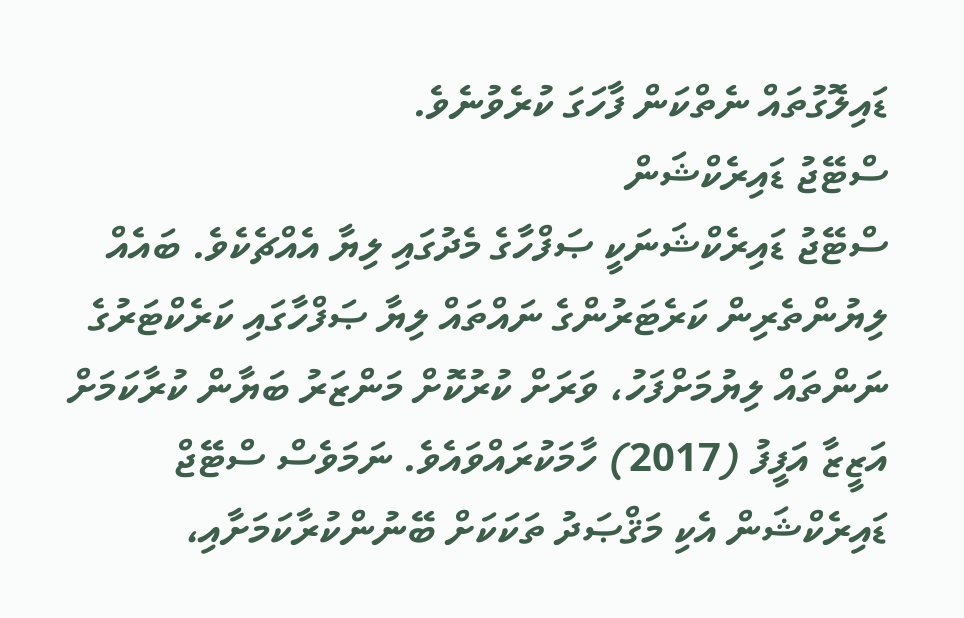ޑައިލޮގުތައް ނެތްކަން ފާހަގަ ކުރެވުނެވެ.
ސްޓޭޖު ޑައިރެކްޝަން
ސްޓޭޖު ޑައިރެކްޝަނަކީ ޞަފްހާގެ މެދުގައި ލިޔާ އެއްޗެކެވެ. ބައެއް ލިޔުންތެރިން ކަރެޓަރުންގެ ނައްތައް ލިޔާ ޞަފްހާގައި ކަރެކްޓަރުގެ ނަންތައް ލިޔުމަށްފަހު، ވަރަށް ކުރުކޮށް މަންޒަރު ބަޔާން ކުރާކަމަށް އަޒީޒާ އަފީފު (2017) ހާމަކުރައްވައެވެ. ނަމަވެސް ސްޓޭޖް ޑައިރެކްޝަން އެކި މަޤްޞަދު ތަކަކަށް ބޭނުންކުރާކަމަށާއި،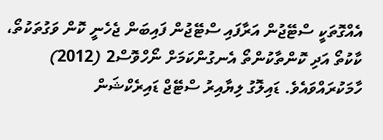އެއްގޮތަކީ ސްޓޭޖުން އަރާފައި ސްޓޭޖުން ފައިބަން ޖެހެނީ ކޮން ވަގުތަކުތޯ، ކާކުތޯ އަދި ކޮންތާކުންތޯ އެނގުންކަމަށް ނޯހްވޮސް2 (2012) ހާމަކުރައްވައެވެ. ޑައިލޮގު ލިޔާއިރު ސްޓޭޖް ޑައިރެކްޝަން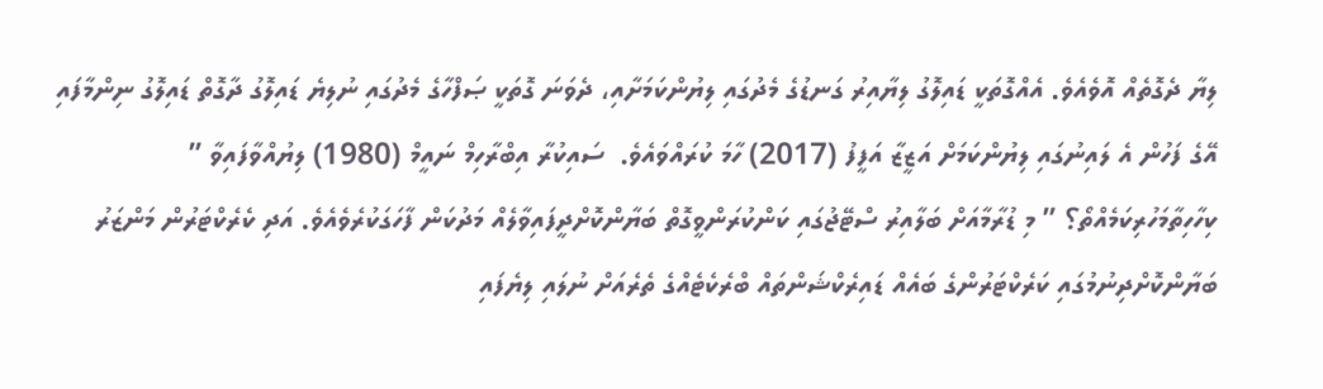ލިޔާ ދެގޮތެއް އޮވެއެވެ. އެއްގޮތަކީ ޑައިލޮގު ލިޔާއިރު ގަނޑުގެ މެދުގައި ލިޔުންކަމަށާއި، ދެވަނަ ގޮތަކީ ޞަފްހާގެ މެދުގައި ނުލިޔެ ޑައިލޮގު ދާގޮތް ޑައިލޮގު ނިންމާފައި އޭގެ ފަހުން އެ ލައިނުގައި ލިޔުންކަމަށް އަޒީޒާ އަފީފު (2017) ހާމަ ކުރައްވައެވެ.  ސައިކުރާ އިބްރާހިމް ނައީމް (1980) ލިޔުއްވާފައިވާ ” ކިހާހިތާމަހުރިކަމެއްތޯ؟ ” މި ޑުރާމާއަށް ބަލާއިރު ސްޓޭޖުގައި ކަންކުރަންވީގޮތް ބަޔާންކޮށްދީފައިވާލެއް މަދުކަން ފާހަގަކުރެވެއެވެ. އަދި ކެރެކްޓަރުން މަންޒަރު ބަޔާންކޮށްދިނުމުގައި ކަރެކްޓަރުންގެ ބައެއް ޑައިރެކްޝަންތައް ބްރެކެޓެއްގެ ތެރެއަށް ނުލައި ލިޔެފައި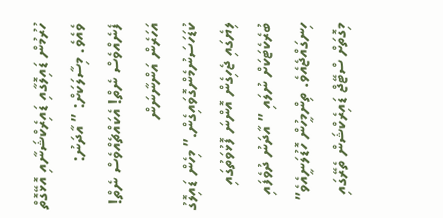ހުރުމުން ޑައިލޮގާއި ޑައިރެކްޝަނާއި އޮޅޭގޮތް ވެއެވެ. މިސާލަކަށް: ” އާދަނު: ފެނެއްވެސް ނެތް! އެކައްޗެއްވެސް ނެތް! އަހަރެން އަންނާނަން ކުޑަހަސަނުމެންގޮވައިގެން.” މިހެން ޑައިލޮގު ލިޔެގައި ޖެހިގެން އޮންނަ ފޮޅުވަތުގައި ބުރެކެޓަކަށް ނުލައި ” އާދަނު ދުވެފައި ހިނގައްޖެއެވެ. ތިންމީހުން ހޮޑުލަނީއެވެ” މިގޮތަށް ސްޓޭޖް ޑައިރެކްޝަން ތެރޭގައި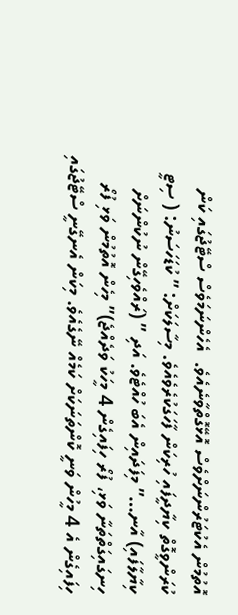އޮތުމުން އެކުޓަރުންނަށްވެސް އޮޅޭގޮތްވާނެއެވެ.  އެހެންނަމަވެސް ސްޓޭޖުގައި ކަން ކުރަންވީގޮތް ކިޔާދީފައި ހުރިކަން ފާހަގަކުރެވެއެވެ. މިސާލަކަށް: ” ކުޑަހަސަނު: ( ސިޓީ ކިޔާލާފައި) އާނ…” މިފަދައިން އެބަ ހުއްޓެވެ. އަދި ” (ރައްވެހިގޭން ނުކުންނަށް ހިނގައިގަތްތަނާ ވަޅި، ފުރޯ ހިފައިގެން 4 މީހަކު ވަދެއްޖެ)” މިހެން އޮތުމުން ވަޅި ފުރޯ ހިފައިގެން އެ 4 މީހުން ވަނީ ކޮންތަނަކަށް ކަމެއް ނޭގެއެވެ. މިކަން އެނގޭނީ ސްޓޭޖުގައި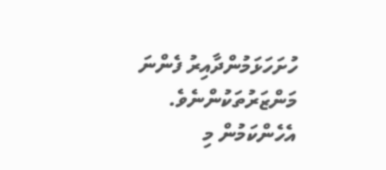ހުށަހަޅަމުންދާއިރު ފެންނަ މަންޒަރުތަކުންނެވެ. އެހެންކަމުން މި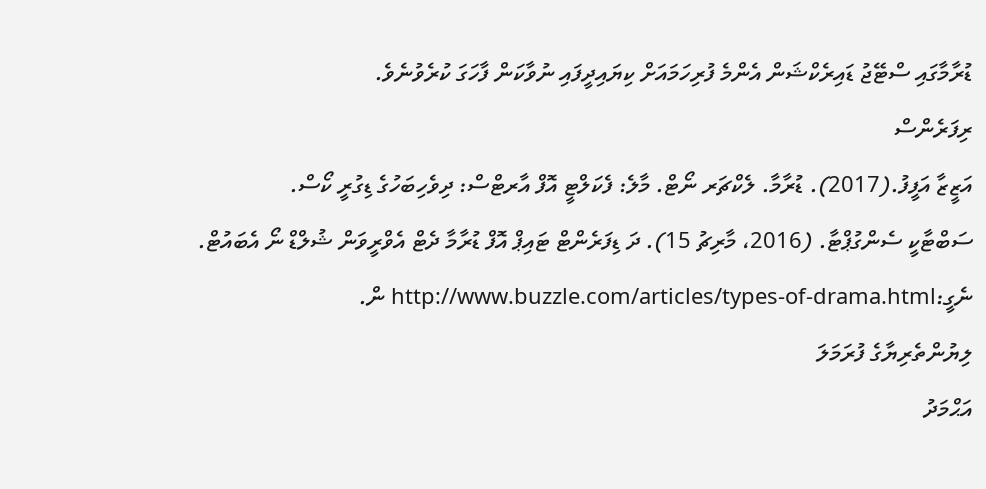ޑުރާމާގައި ސްޓޭޖު ޑައިރެކްޝަން އެންމެ ފުރިހަމައަށް ކިޔައިދީފައި ނުވާކަން ފާހަގަ ކުރެވުނެވެ.
ރިފަރެންސް
އަޒީޒާ އަފީފު.(2017). ޑުރާމާ. ލެކްޗަރ ނޯޓް. މާލެ: ފެކަލްޓީ އޮފް އާރޓްސް: ދިވެހިބަހުގެ ޑިގުރީ ކޯސް.
ސަބްޓާކީ ސެންގުޕްޓާ. (2016، މާރިޗު 15). ދަ ޑިފަރެންޓް ޓައިޕް އޮފް ޑުރާމާ ދެޓް އެވްރީވަން ޝުލްޑް ނޯ އެބައުޓް. ނެގީ:http://www.buzzle.com/articles/types-of-drama.html ން.
ލިޔުންތެރިޔާގެ ފުރަމަލަ
އަޙްމަދު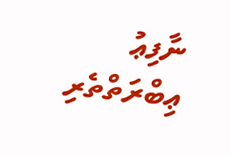ނާފިޢު
ޢިބްރަތްތެރި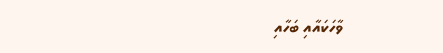ވާހަކައާއި ބަހާއި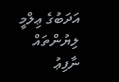އަދަބުގެ ޢިލްމީ ލިޔުންތައް ނާފިޢު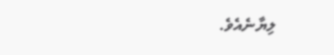ލިޔާނެއެވެ.